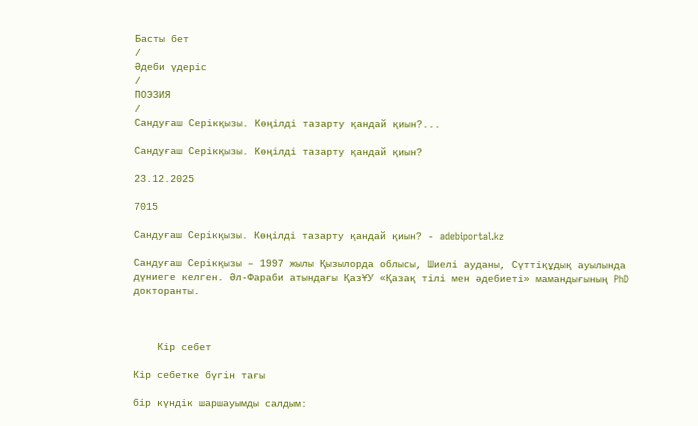Басты бет
/
Әдеби үдеріс
/
ПОЭЗИЯ
/
Сандуғаш Серікқызы. Көңілді тазарту қандай қиын?...

Сандуғаш Серікқызы. Көңілді тазарту қандай қиын?

23.12.2025

7015

Сандуғаш Серікқызы. Көңілді тазарту қандай қиын? - adebiportal.kz

Сандуғаш Серікқызы – 1997 жылы Қызылорда облысы, Шиелі ауданы, Сүттіқұдық ауылында дүниеге келген. Әл-Фараби атындағы ҚазҰУ «Қазақ тілі мен әдебиеті» мамандығының PhD докторанты.



    Кір себет

Кір себетке бүгін тағы

бір күндік шаршауымды салдым: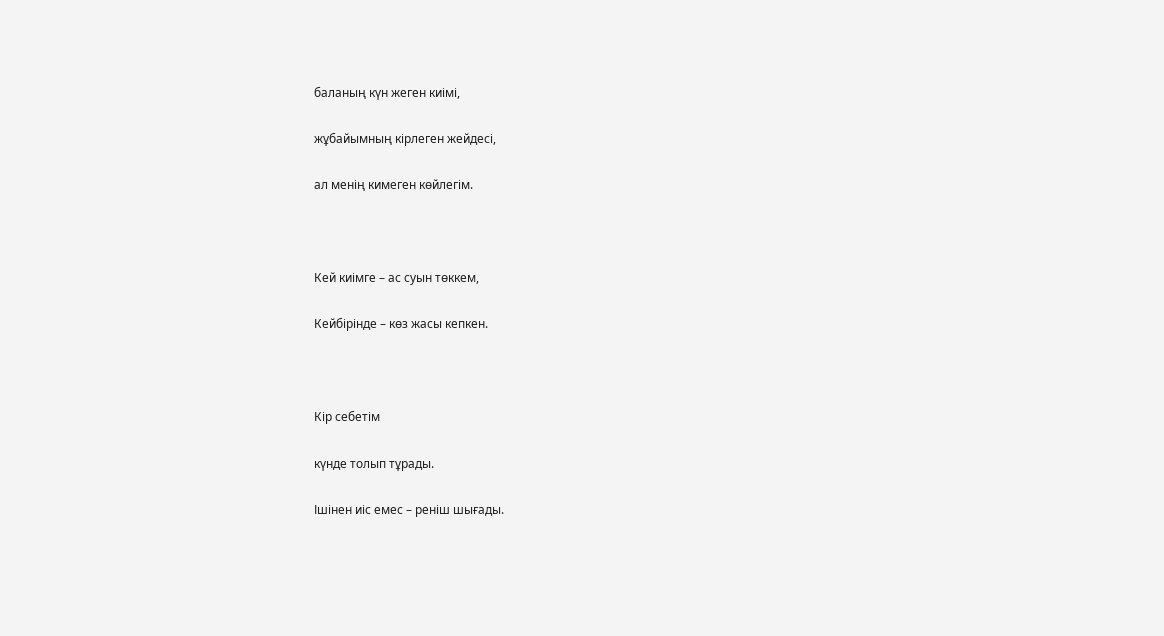баланың күн жеген киімі,

жұбайымның кірлеген жейдесі,

ал менің кимеген көйлегім.



Кей киімге – ас суын төккем,

Кейбірінде – көз жасы кепкен.



Кір себетім

күнде толып тұрады.

Ішінен иіс емес – реніш шығады.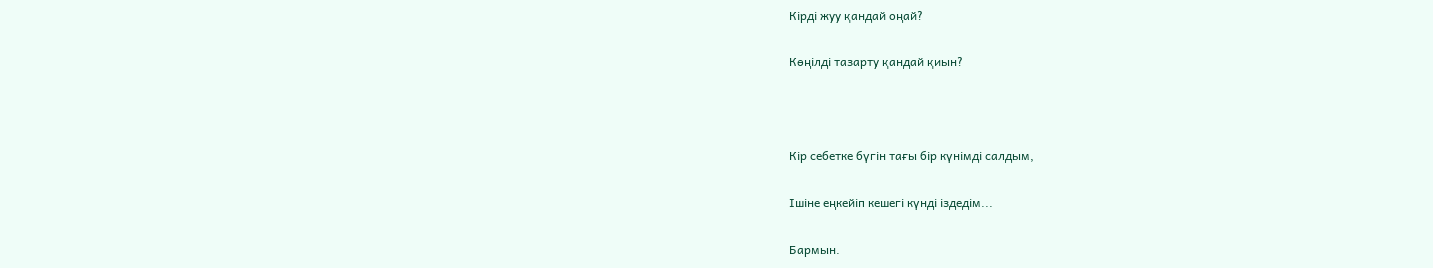Кірді жуу қандай оңай?

Көңілді тазарту қандай қиын?



Кір себетке бүгін тағы бір күнімді салдым,

Ішіне еңкейіп кешегі күнді іздедім...

Бармын.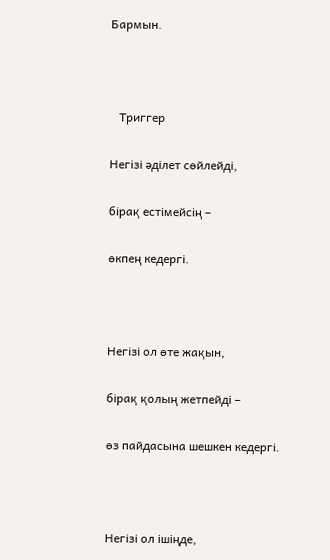Бармын.



   Триггер

Негізі әділет сөйлейді,

бірақ естімейсің –

өкпең кедергі.



Негізі ол өте жақын,

бірақ қолың жетпейді –

өз пайдасына шешкен кедергі.



Негізі ол ішіңде,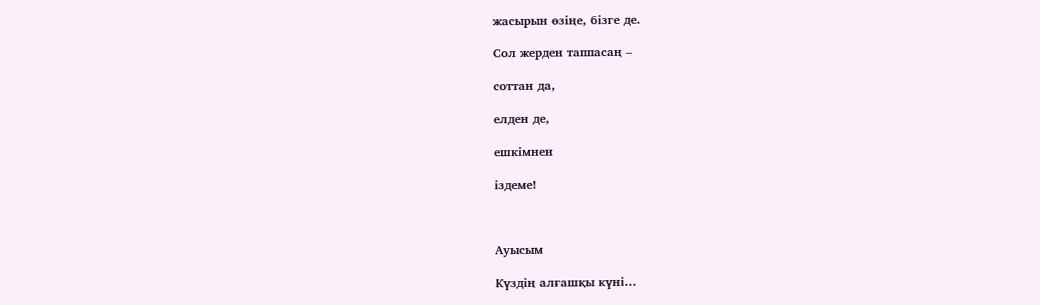жасырын өзіңе, бізге де.

Сол жерден таппасаң –

соттан да,

елден де,

ешкімнен

іздеме!



Ауысым

Күздің алғашқы күні…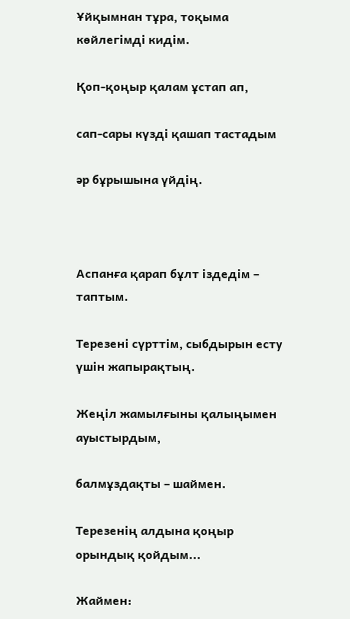Ұйқымнан тұра, тоқыма көйлегімді кидім.

Қоп-қоңыр қалам ұстап ап,

cап-сары күзді қашап тастадым

әр бұрышына үйдің.



Аспанға қарап бұлт іздедім – таптым.

Терезені сүрттім, сыбдырын есту үшін жапырақтың.

Жеңіл жамылғыны қалыңымен ауыстырдым,

балмұздақты – шаймен.

Терезенің алдына қоңыр орындық қойдым...

Жаймен: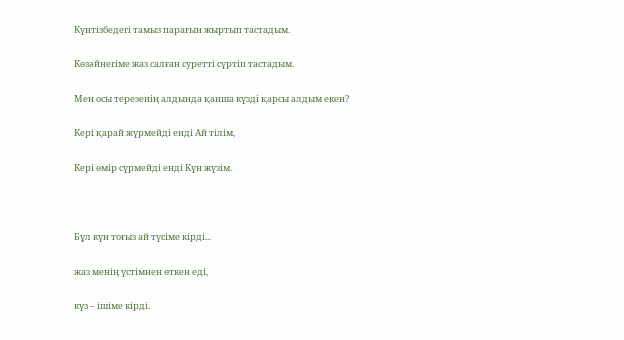Күнтізбедегі тамыз парағын жыртып тастадым.

Көзәйнегіме жаз салған суретті сүртіп тастадым.

Мен осы терезенің алдында қанша күзді қарсы алдым екен?

Кері қарай жүрмейді енді Ай тілім,

Кері өмір сүрмейді енді Күн жүзім.



Бұл күн тоғыз ай түсіме кірді...

жаз менің үстімнен өткен еді,

күз – ішіме кірді.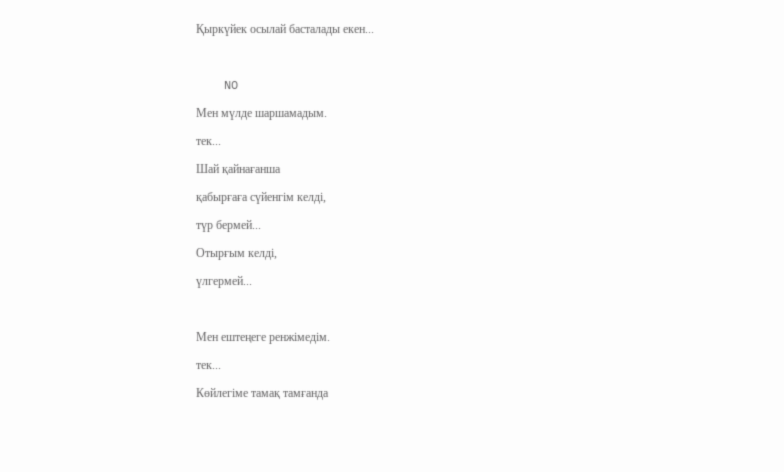Қыркүйек осылай басталады екен...



    NO

Мен мүлде шаршамадым.

тек...

Шай қайнағанша

қабырғаға сүйенгім келді,

түр бермей...

Отырғым келді,

үлгермей...



Мен ештеңеге ренжімедім.

тек...

Көйлегіме тамақ тамғанда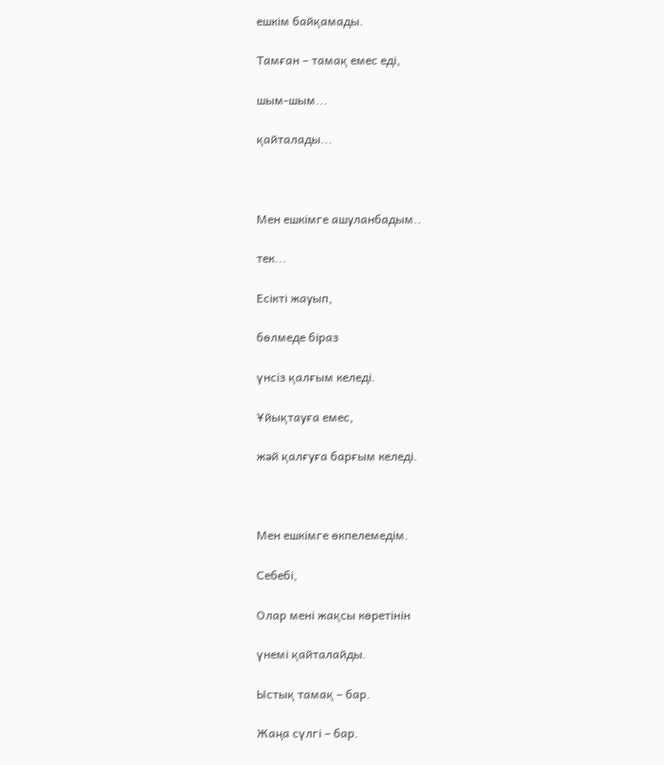ешкім байқамады.

Тамған – тамақ емес еді,

шым-шым...

қайталады...



Мен ешкімге ашуланбадым..

тек...

Есікті жауып,

бөлмеде біраз

үнсіз қалғым келеді.

Ұйықтауға емес,

жәй қалғуға барғым келеді.



Мен ешкімге өкпелемедім.

Себебі,

Олар мені жақсы көретінін

үнемі қайталайды.

Ыстық тамақ – бар.

Жаңа сүлгі – бар.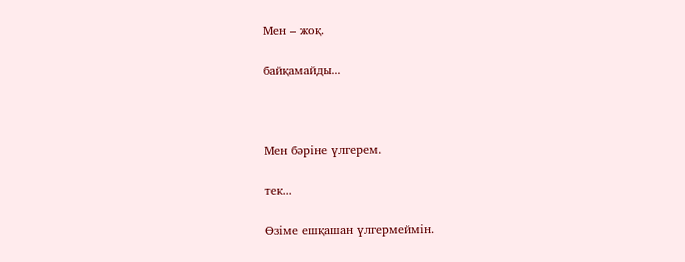Мен – жоқ.

байқамайды...



Мен бәріне үлгерем.

тек...

Өзіме ешқашан үлгермеймін.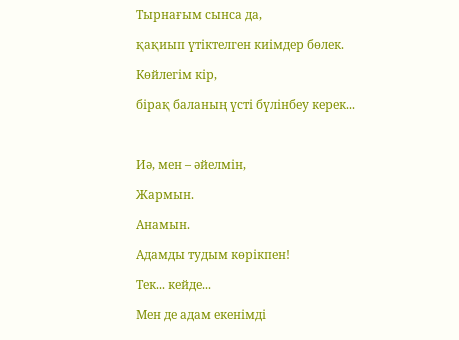Тырнағым сынса да,

қақиып үтіктелген киімдер бөлек.

Көйлегім кір,

бірақ баланың үсті бүлінбеу керек...



Иә, мен – әйелмін,

Жармын.

Анамын.

Адамды тудым көрікпен!

Тек... кейде...

Мен де адам екенімді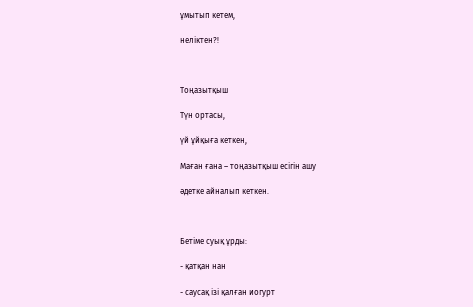ұмытып кетем,

неліктен?!



Тоңазытқыш

Түн ортасы,

үй ұйқыға кеткен,

Маған ғана – тоңазытқыш есігін ашу

әдетке айналып кеткен.



Бетіме суық ұрды:

- қатқан нан

- саусақ ізі қалған иогурт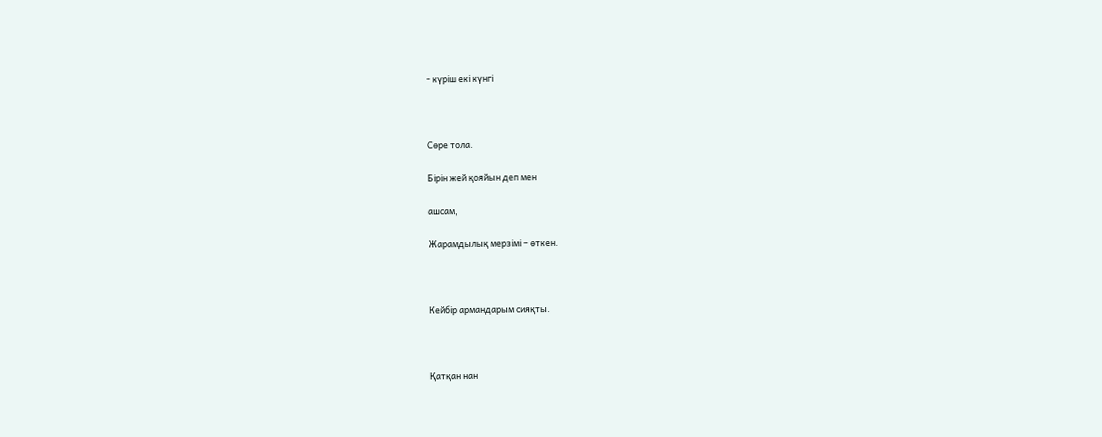- күріш екі күнгі



Сөре тола.

Бірін жей қояйын деп мен

ашсам,

Жарамдылық мерзімі – өткен.



Кейбір армандарым сияқты.



Қатқан нан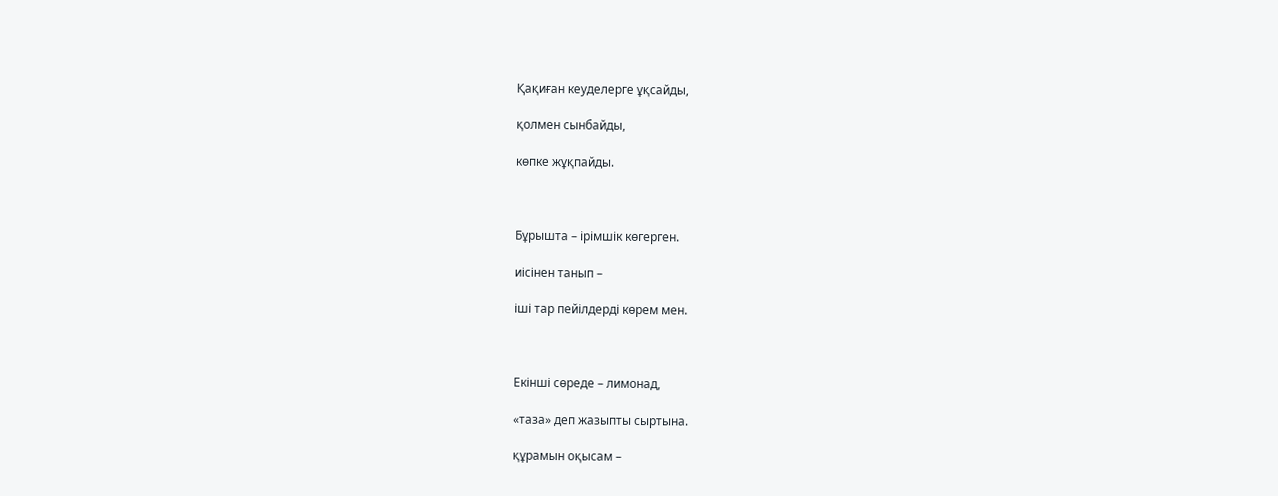Қақиған кеуделерге ұқсайды,

қолмен сынбайды,

көпке жұқпайды.



Бұрышта – ірімшік көгерген.

иісінен танып –

іші тар пейілдерді көрем мен.



Екінші сөреде – лимонад,

«таза» деп жазыпты сыртына.

құрамын оқысам –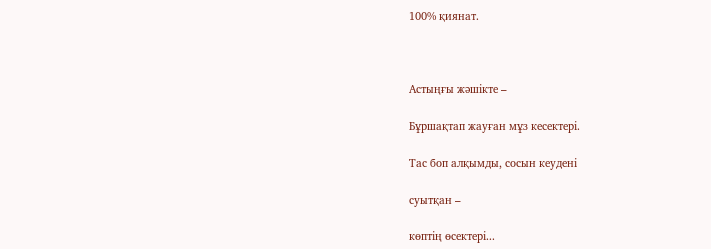100% қиянат.



Астыңғы жәшікте –

Бұршақтап жауған мұз кесектері.

Тас боп алқымды, сосын кеудені

суытқан –

көптің өсектері...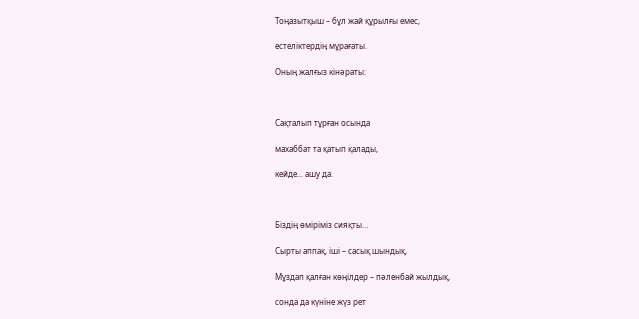Тоңазытқыш – бұл жай құрылғы емес,

естеліктердің мұрағаты.

Оның жалғыз кінәраты:



Сақталып тұрған осында

махаббат та қатып қалады,

кейде... ашу да.



Біздің өміріміз сияқты…

Сырты аппақ, іші – сасық шындық,

Мұздап қалған көңілдер – пәленбай жылдық,

сонда да күніне жүз рет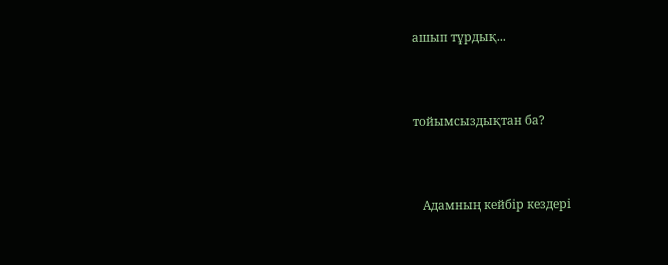ашып тұрдық...



тойымсыздықтан ба?



   Адамның кейбір кездері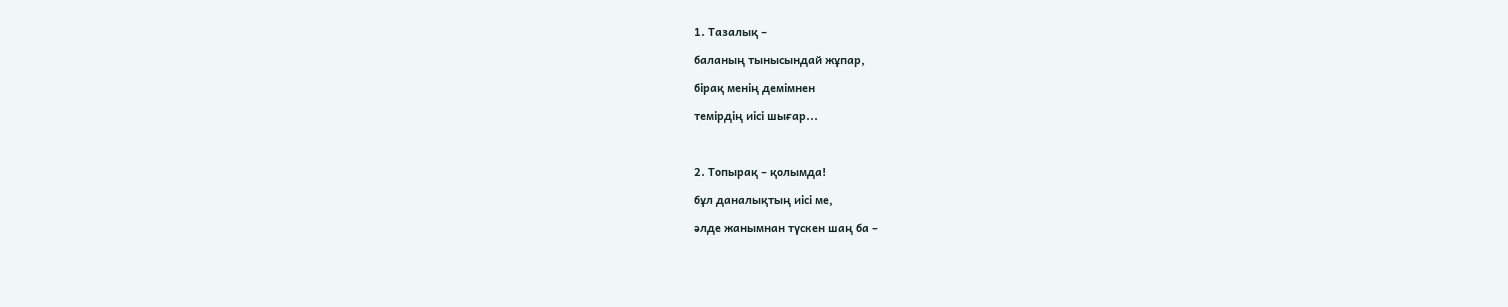1. Тазалық –

баланың тынысындай жұпар,

бірақ менің демімнен

темірдің иісі шығар...



2. Топырақ – қолымда!

бұл даналықтың иісі ме,

әлде жанымнан түскен шаң ба –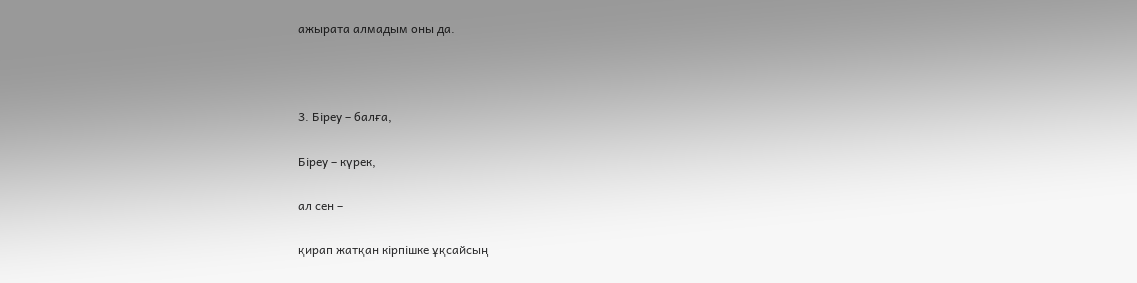ажырата алмадым оны да.



3. Біреу – балға,

Біреу – күрек,

ал сен –

қирап жатқан кірпішке ұқсайсың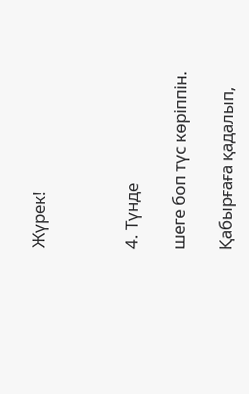Жүрек!



4. Түнде

шеге боп түс көріппін.

Қабырғаға қадалып,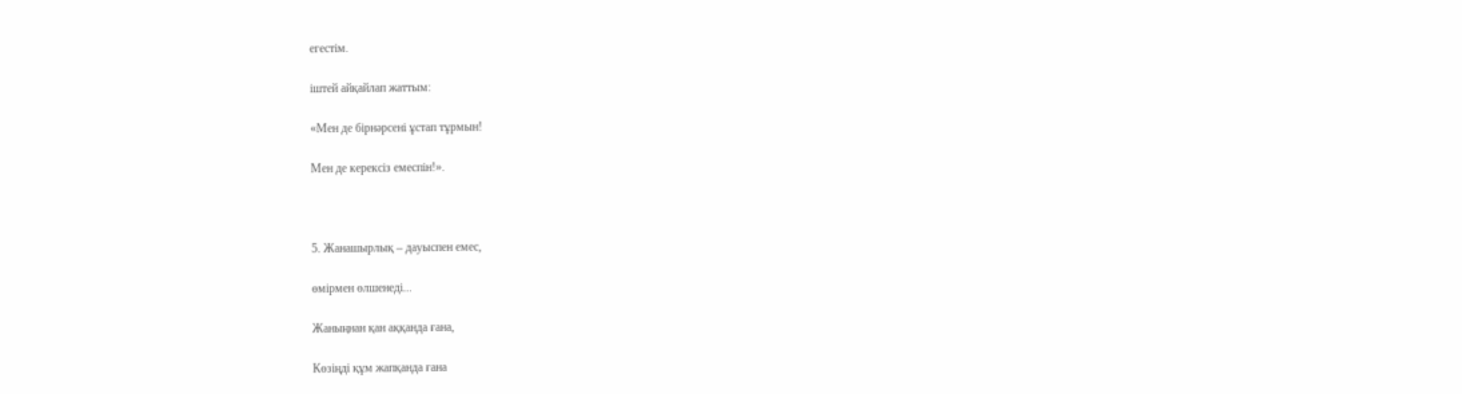егестім.

іштей айқайлап жаттым:

«Мен де бірнәрсені ұстап тұрмын!

Мен де керексіз емеспін!».



5. Жанашырлық – дауыспен емес,

өмірмен өлшенеді...

Жаныңнан қан аққанда ғана,

Көзіңді құм жапқанда ғана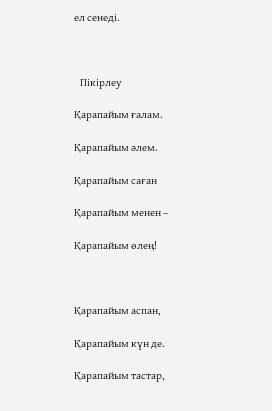ел сенеді.



   Пікірлеу

Қарапайым ғалам.

Қарапайым әлем.

Қарапайым саған

Қарапайым менен –

Қарапайым өлең!



Қарапайым аспан,

Қарапайым күн де.

Қарапайым тастар,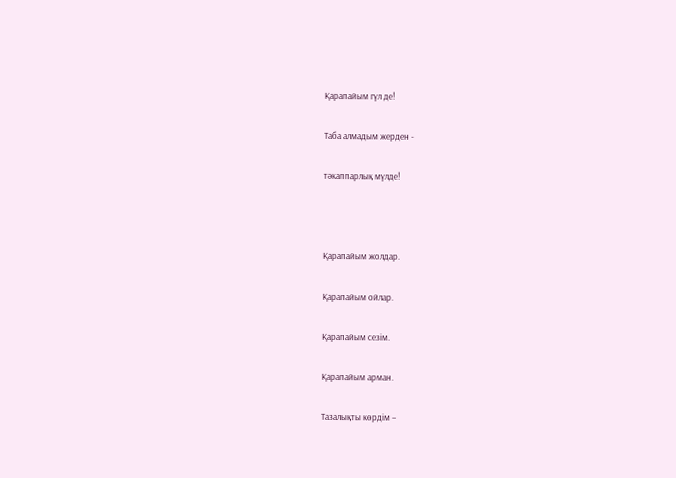Қарапайым гүл де!

Таба алмадым жерден -

тәкаппарлық мүлде!



Қарапайым жолдар.

Қарапайым ойлар.

Қарапайым сезім.

Қарапайым арман.

Тазалықты көрдім –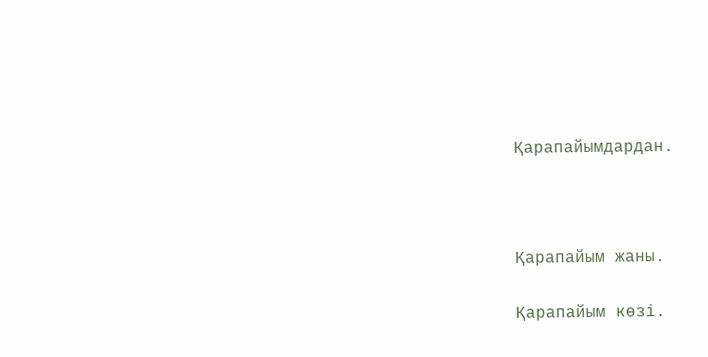Қарапайымдардан.



Қарапайым жаны.

Қарапайым көзі.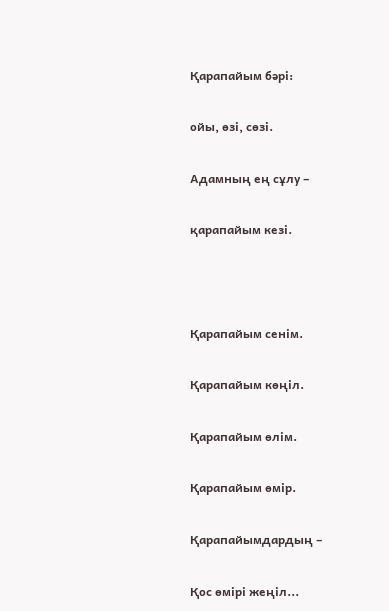Қарапайым бәрі:

ойы, өзі, сөзі.

Адамның ең сұлу –

қарапайым кезі.



Қарапайым сенім.

Қарапайым көңіл.

Қарапайым өлім.

Қарапайым өмір.

Қарапайымдардың –

Қос өмірі жеңіл...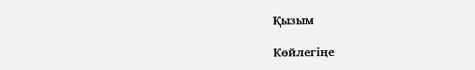Қызым

Көйлегіңе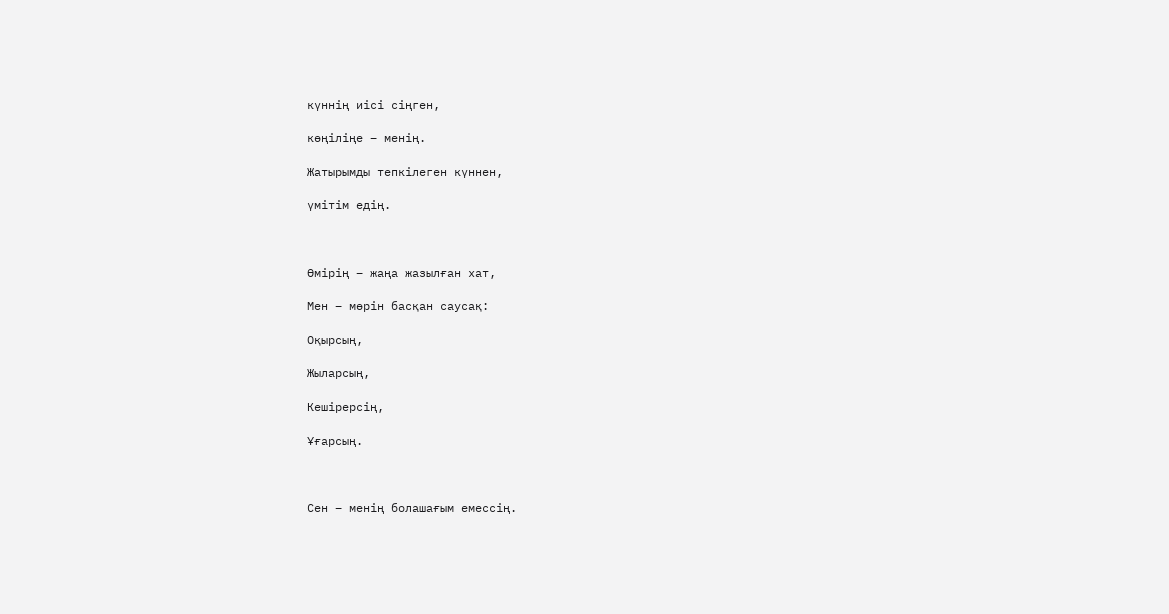күннің иісі сіңген,

көңіліңе – менің.

Жатырымды тепкілеген күннен,

үмітім едің.



Өмірің – жаңа жазылған хат,

Мен – мөрін басқан саусақ:

Оқырсың,

Жыларсың,

Кешірерсің,

Ұғарсың.



Сен – менің болашағым емессің.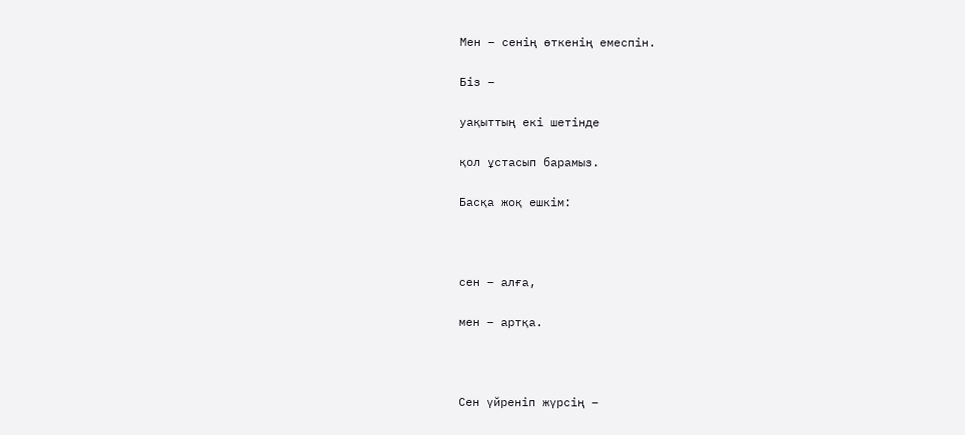Мен – сенің өткенің емеспін.

Біз –

уақыттың екі шетінде

қол ұстасып барамыз.

Басқа жоқ ешкім:



сен – алға,

мен – артқа.



Сен үйреніп жүрсің –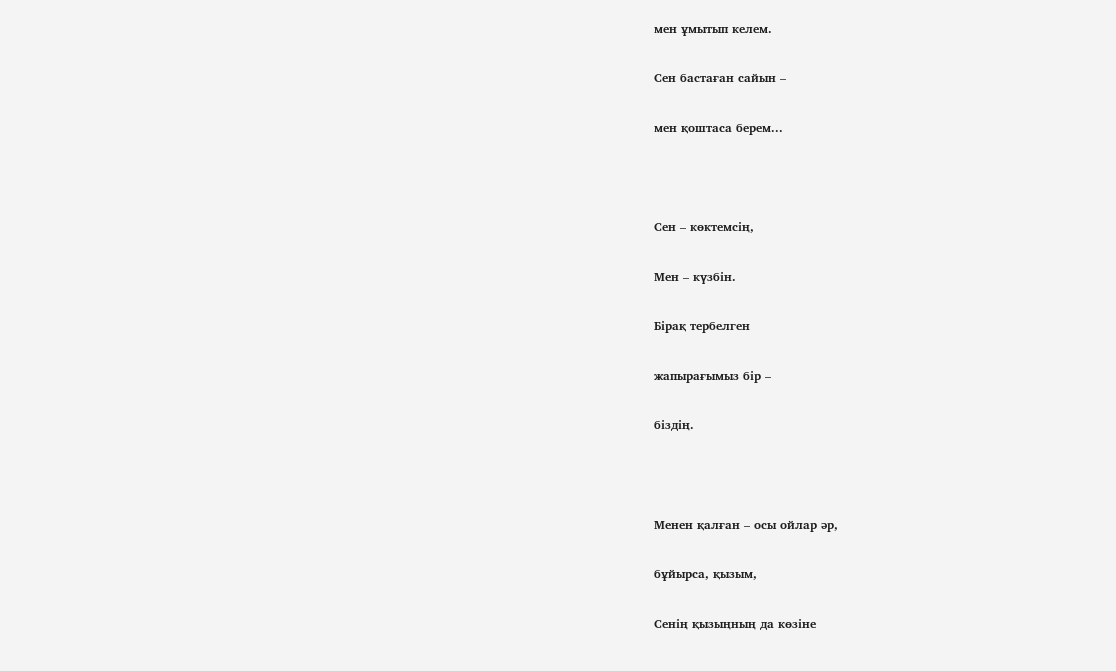мен ұмытып келем.

Сен бастаған сайын –

мен қоштаса берем...



Сен – көктемсің,

Мен – күзбін.

Бірақ тербелген

жапырағымыз бір –

біздің.



Менен қалған – осы ойлар әр,

бұйырса, қызым,

Сенің қызыңның да көзіне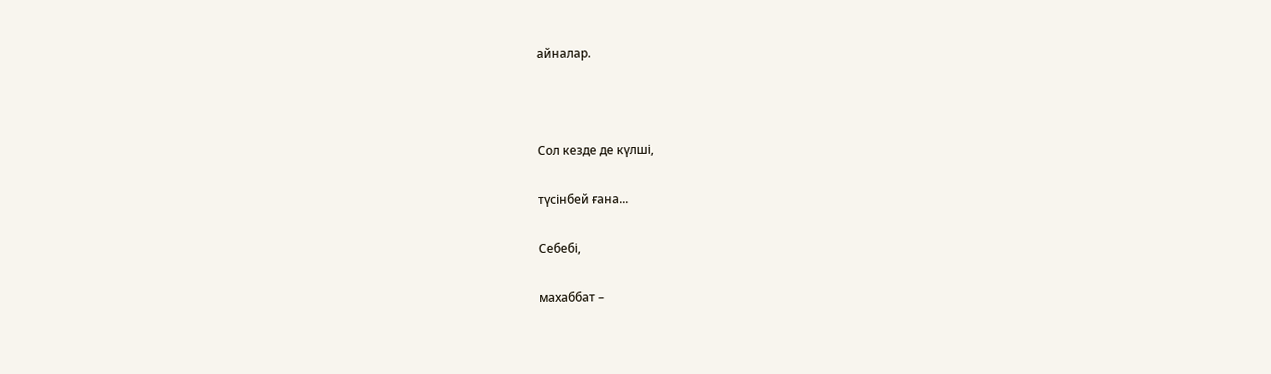айналар.



Сол кезде де күлші,

түсінбей ғана...

Себебі,

махаббат –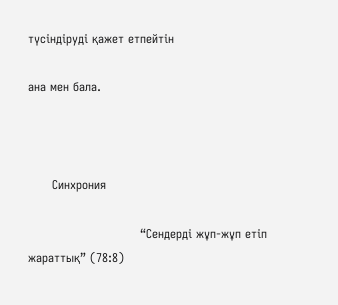түсіндіруді қажет етпейтін

ана мен бала.



      Синхрония

                            “Сендерді жұп-жұп етіп жараттық” (78:8)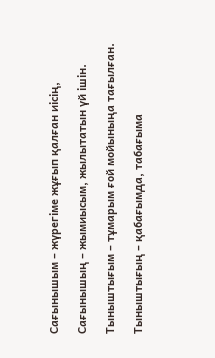Сағынышым – жүрегіме жұғып қалған иісің,

Сағынышың – жымиысым, жылытатын үй ішін.

Тыныштығым – тұмарым ғой мойыныңа тағылған.

Тыныштығың – қабағымда, табағыма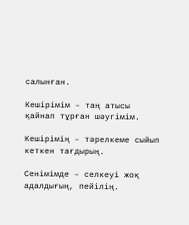салынған.

Кешірімім – таң атысы қайнап тұрған шәугімім.

Кешірімің – тәрелкеме сыйып кеткен тағдырың.

Сенімімде – селкеуі жоқ адалдығың, пейілің.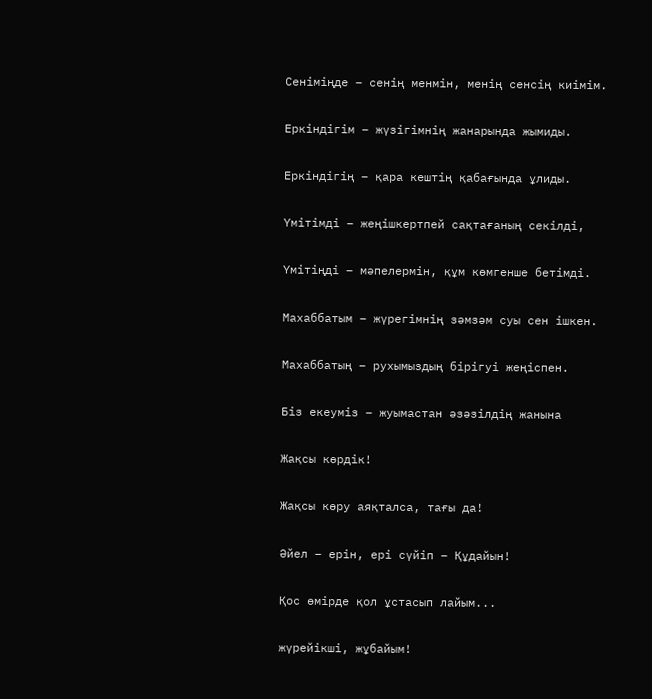Сеніміңде – сенің менмін, менің сенсің киімім.

Еркіндігім – жүзігімнің жанарында жымиды.

Еркіндігің – қара кештің қабағында ұлиды.

Үмітімді – жеңішкертпей сақтағаның секілді,

Үмітіңді – мәпелермін, құм көмгенше бетімді.

Махаббатым – жүрегімнің зәмзәм суы сен ішкен.

Махаббатың – рухымыздың бірігуі жеңіспен.

Біз екеуміз – жуымастан әзәзілдің жанына

Жақсы көрдік!

Жақсы көру аяқталса, тағы да!

Әйел – ерін, ері сүйіп – Құдайын!

Қос өмірде қол ұстасып лайым...

жүрейікші, жұбайым!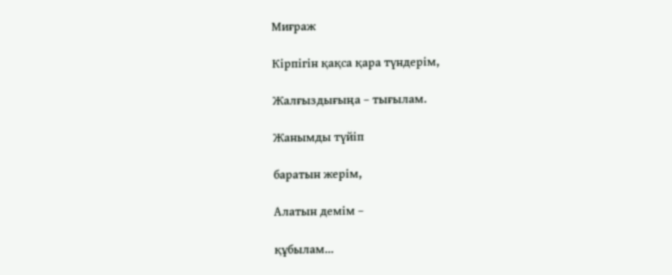Миғраж

Кірпігін қақса қара түндерім,

Жалғыздығыңа – тығылам.

Жанымды түйіп

баратын жерім,

Алатын демім –

құбылам...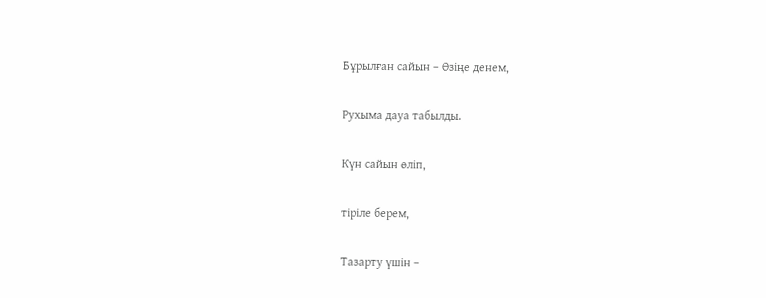Бұрылған сайын – Өзіңе денем,

Рухыма дауа табылды.

Күн сайын өліп,

тіріле берем,

Тазарту үшін –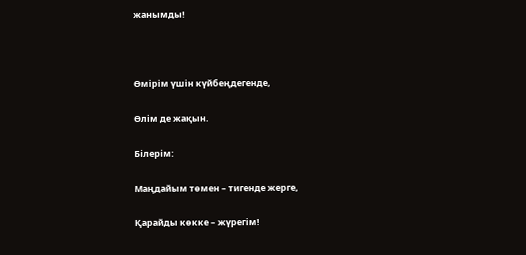жанымды!



Өмірім үшін күйбеңдегенде,

Өлім де жақын.

Білерім:

Маңдайым төмен – тигенде жерге,

Қарайды көкке – жүрегім!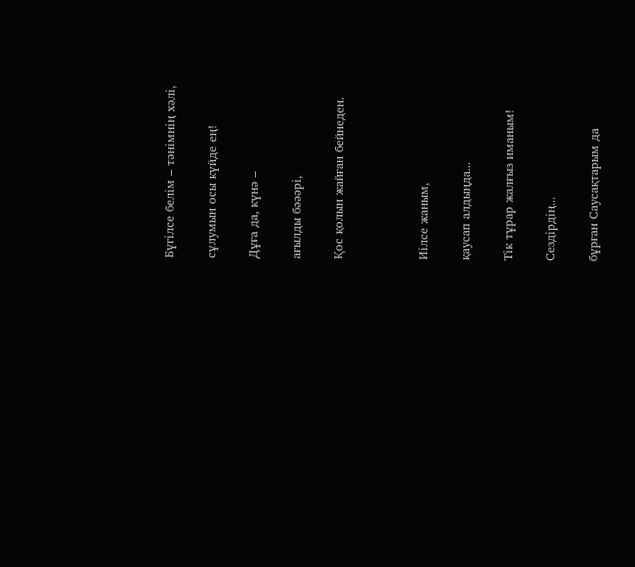Бүгілсе белім – тәнімнің хәлі,

сұлумын осы күйде ең!

Дұға да, күнә –

ағылды бәәәрі,

Қос қолын жайған бейнеден.



Иілсе жаным,

қаусап алдыңда...

Тік тұрар жалғыз иманым!

Сездірдің...

бұрған Саусақтарым да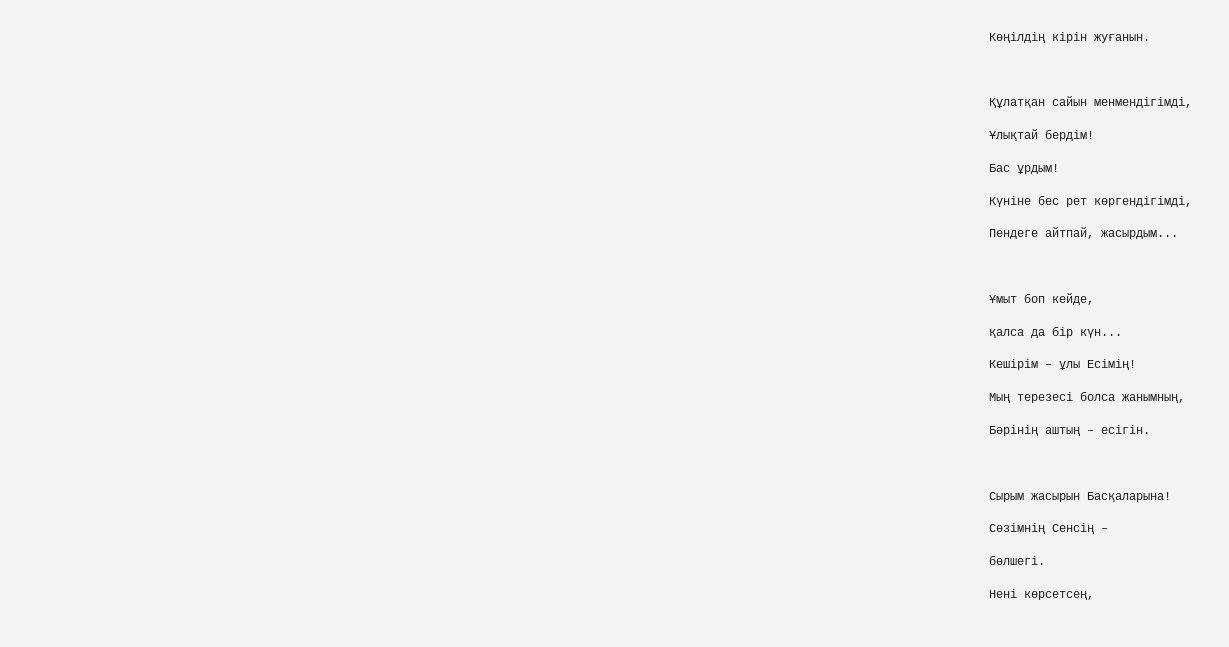Көңілдің кірін жуғанын.



Құлатқан сайын менмендігімді,

Ұлықтай бердім!

Бас ұрдым!

Күніне бес рет көргендігімді,

Пендеге айтпай, жасырдым...



Ұмыт боп кейде,

қалса да бір күн...

Кешірім – ұлы Есімің!

Мың терезесі болса жанымның,

Бәрінің аштың – есігін.



Сырым жасырын Басқаларына!

Сөзімнің Сенсің –

бөлшегі.

Нені көрсетсең,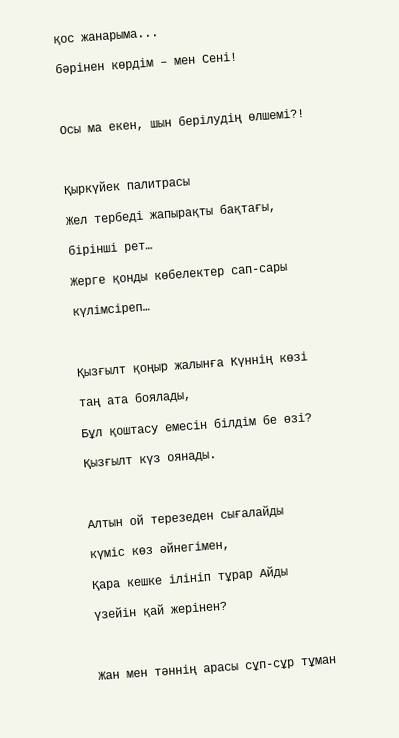қос жанарыма...

бәрінен көрдім – мен Сені!



Осы ма екен, шын берілудің өлшемі?!



Қыркүйек палитрасы

Жел тербеді жапырақты бақтағы,

бірінші рет…

Жерге қонды көбелектер сап-сары

күлімсіреп…



Қызғылт қоңыр жалынға Күннің көзі

таң ата боялады,

Бұл қоштасу емесін білдім бе өзі?

Қызғылт күз оянады.



Алтын ой терезеден сығалайды

күміс көз әйнегімен,

Қара кешке ілініп тұрар Айды

үзейін қай жерінен?



Жан мен тәннің арасы сұп-сұр тұман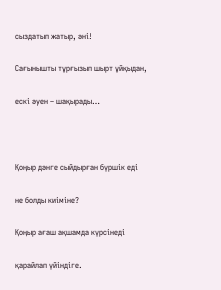сыздатып жатыр, әні!

Сағынышты тұрғызып шырт ұйқыдан,

ескі әуен – шақырады…



Қоңыр дәнге сыйдырған бүршік еді

не болды киіміне?

Қоңыр ағаш ақшамда күрсінеді

қарайлап үйіндіге.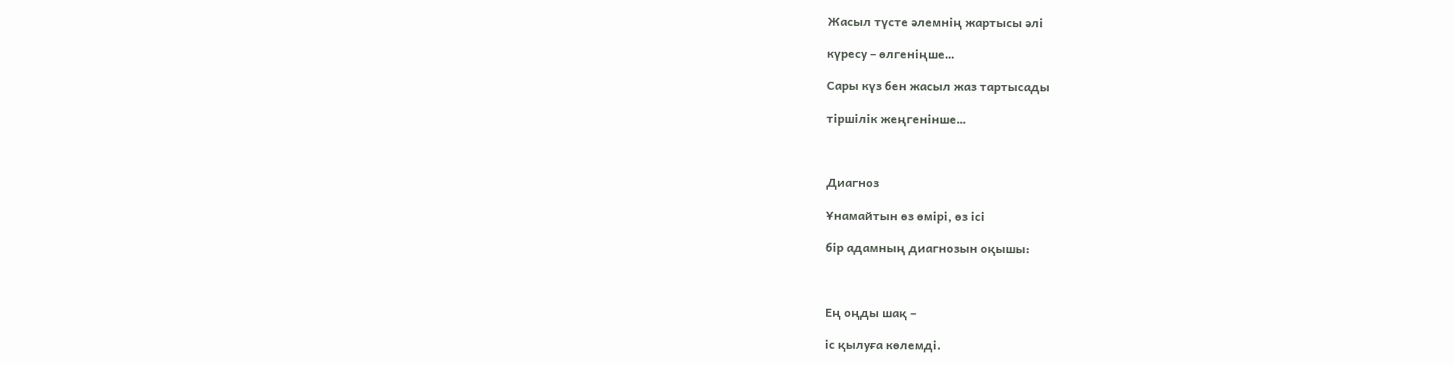Жасыл түсте әлемнің жартысы әлі

күресу – өлгеніңше…

Сары күз бен жасыл жаз тартысады

тіршілік жеңгенінше…



Диагноз

Ұнамайтын өз өмірі, өз ісі

бір адамның диагнозын оқышы:



Ең оңды шақ –

іс қылуға көлемді.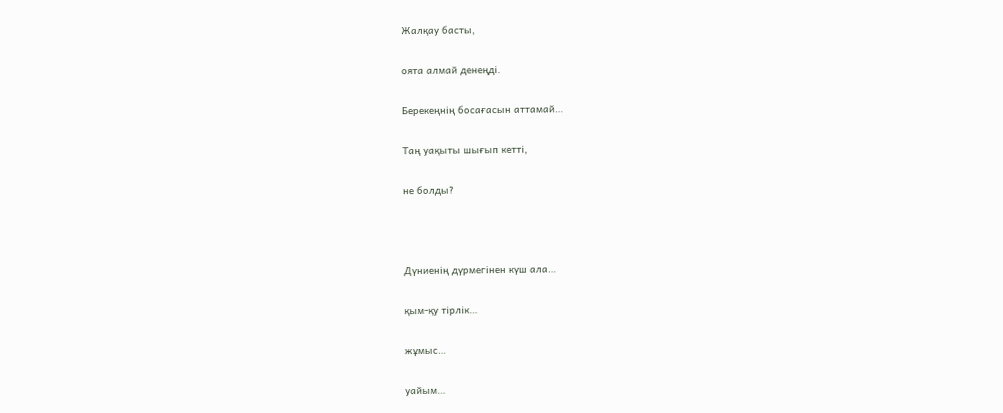Жалқау басты,

оята алмай денеңді.

Берекеңнің босағасын аттамай…

Таң уақыты шығып кетті,

не болды?



Дүниенің дүрмегінен күш ала…

қым-қу тірлік…

жұмыс…

уайым…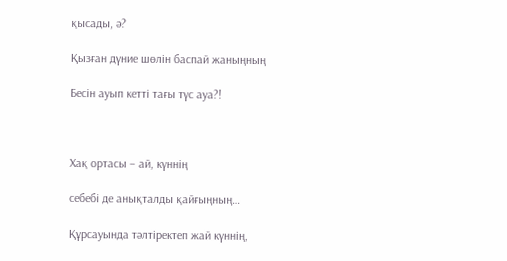қысады, ә?

Қызған дүние шөлін баспай жаныңның

Бесін ауып кетті тағы түс ауа?!



Хақ ортасы – ай, күннің

себебі де анықталды қайғыңның…

Құрсауында тәлтіректеп жай күннің,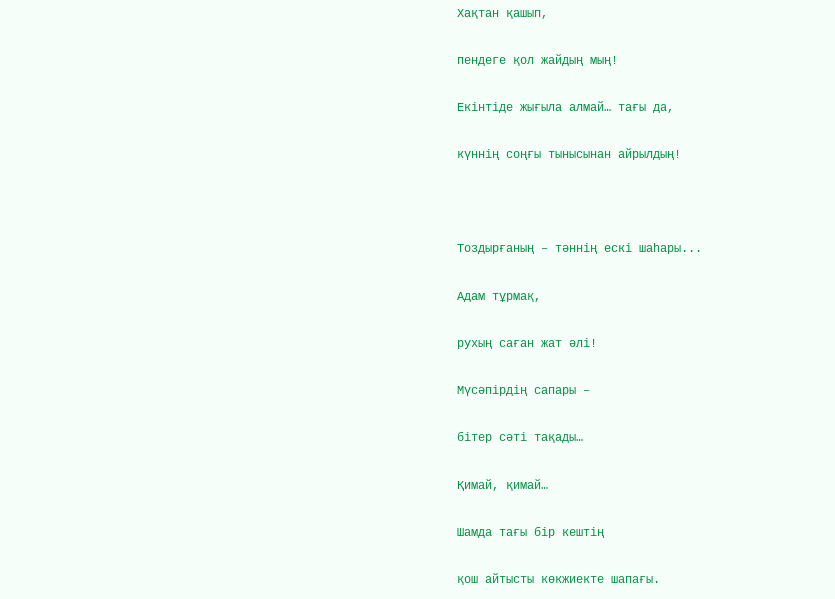Хақтан қашып,

пендеге қол жайдың мың!

Екінтіде жығыла алмай… тағы да,

күннің соңғы тынысынан айрылдың!



Тоздырғаның – тәннің ескі шаһары...

Адам тұрмақ,

рухың саған жат әлі!

Мүсәпірдің сапары –

бітер сәті тақады…

Қимай, қимай…

Шамда тағы бір кештің

қош айтысты көкжиекте шапағы.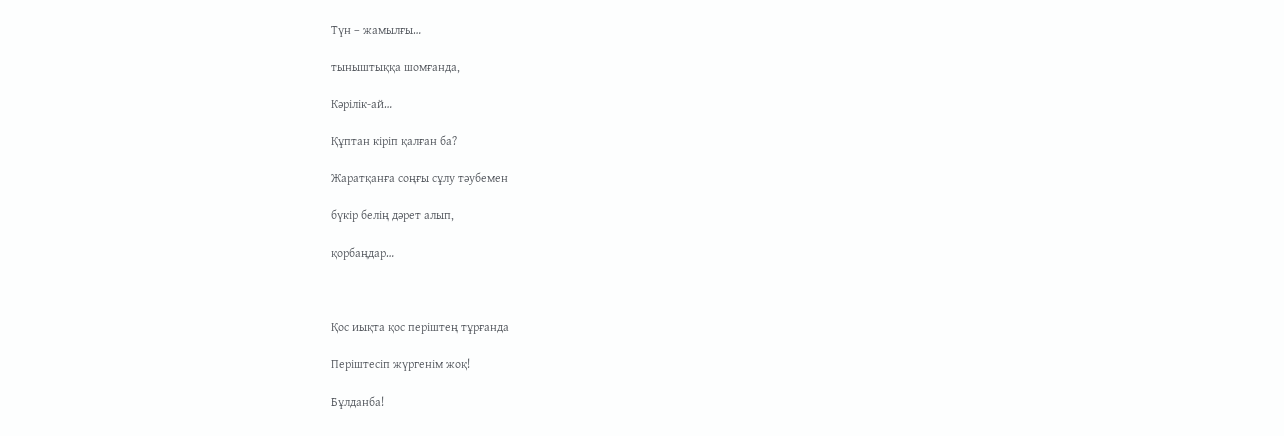Түн – жамылғы…

тыныштыққа шомғанда,

Кәрілік-ай…

Құптан кіріп қалған ба?

Жаратқанға соңғы сұлу тәубемен

бүкір белің дәрет алып,

қорбаңдар…



Қос иықта қос періштең тұрғанда

Періштесіп жүргенім жоқ!

Бұлданба!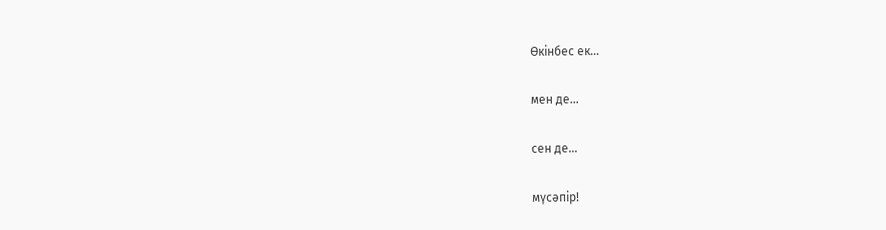Өкінбес ек…

мен де…

сен де…

мүсәпір!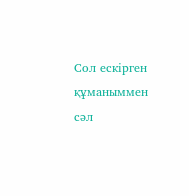Сол ескірген құманыммен сәл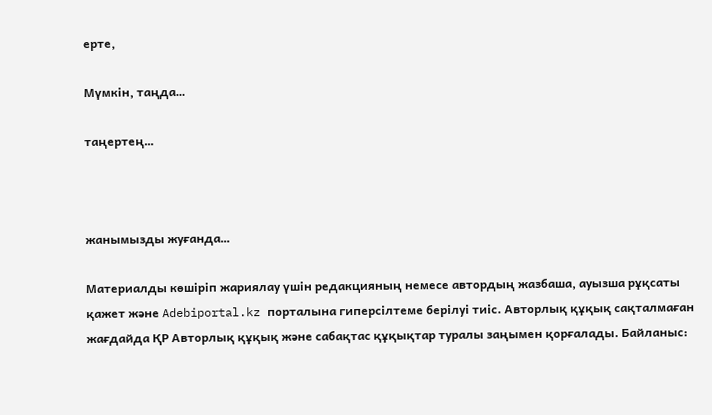ерте,

Мүмкін, таңда…

таңертең…



жанымызды жуғанда…

Материалды көшіріп жариялау үшін редакцияның немесе автордың жазбаша, ауызша рұқсаты қажет және Adebiportal.kz порталына гиперсілтеме берілуі тиіс. Авторлық құқық сақталмаған жағдайда ҚР Авторлық құқық және сабақтас құқықтар туралы заңымен қорғалады. Байланыс: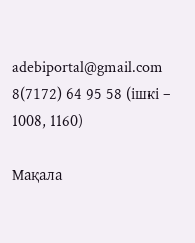adebiportal@gmail.com 8(7172) 64 95 58 (ішкі – 1008, 1160)

Мақала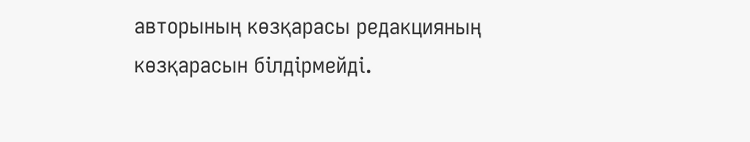авторының көзқарасы редакцияның көзқарасын білдірмейді.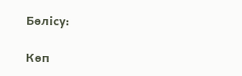Бөлісу:

Көп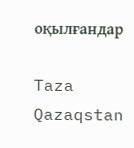оқылғандар

Taza Qazaqstan